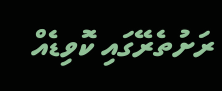ރަށުތެރޭގައި ކޮވިޑެއް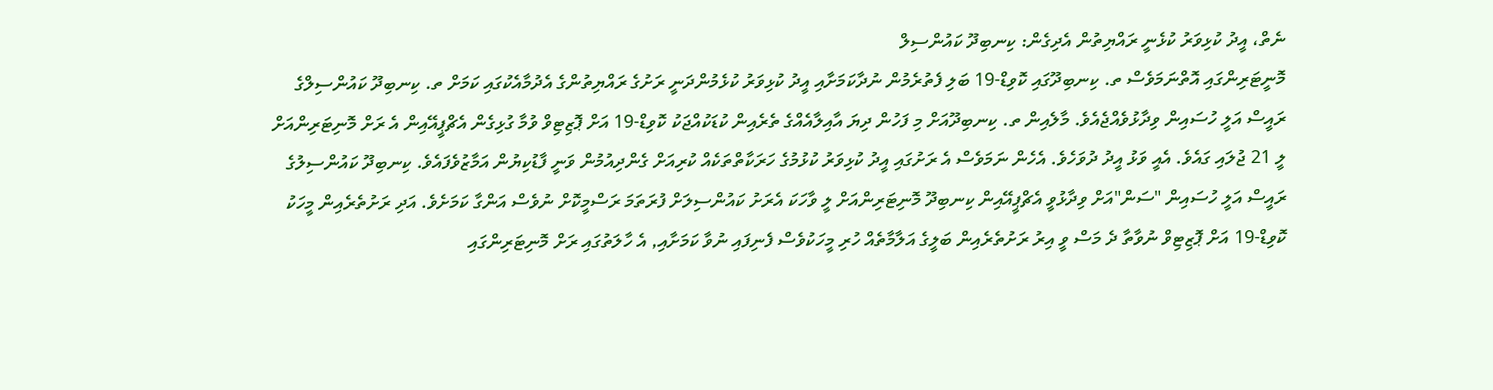ނެތް، އީދު ކުޅިވަރު ކުޅެނީ ރައްޔިތުން އެދިގެން: ކިނބިދޫ ކައުންސިލް
މޮނީޓަރިންގައި އޮތްނަމަވެސް ތ. ކިނބިދޫގައި ކޮވިޑް-19 ބަލި ފެތުރެމުން ނުދާކަމަށާއި އީދު ކުޅިވަރު ކުޅެމުންދަނީ ރަށުގެ ރައްޔިތުންގެ އެދުމާއެކުގައި ކަމަށް ތ. ކިނބިދޫ ކައުންސިލްގެ ރައީސް އަލީ ހުސައިން ވިދާޅުވެއްޖެއެވެ. މާލެއިން ތ. ކިނބިދޫއަށް މި ފަހުން ދިޔަ އާއިލާއެއްގެ ތެރެއިން ކުޑަކުއްޖަކު ކޮވިޑް-19 އަށް ޕޮޒިޓިވް ވުމާ ގުޅިގެން އެޗްޕީއޭއިން އެ ރަށް މޮނިޓަރިންއަށް ލީ 21 ޖުލައި ގައެވެ. އެއީ ވަޅު އީދު ދުވަހެވެ. އެހެން ނަމަވެސް އެ ރަށުގައި އީދު ކުޅިވަރު ކުޅުމުގެ ހަރަކާތްތަކެއް ކުރިއަށް ގެންދިއުމުން ވަނީ ފާޑުކިޔުން އަމާޒުވެފައެވެ. ކިނބިދޫ ކައުންސިލުގެ ރައީސް އަލީ ހުސައިން "ސަން"އަށް ވިދާޅުވީ އެޗްޕީއޭއިން ކިނބިދޫ މޮނިޓަރިންއަށް ލީ ވާހަކަ އެރަށު ކައުންސިލަށް ފުރަތަމަ ރަސްމީކޮށް ނުވެސް އަންގާ ކަމަށެވެ. އަދި ރަށުތެރެއިން މީހަކު ކޮވިޑް-19 އަށް ޕޮޒިޓިވް ނުވާތާ ދެ މަސް ވީ އިރު ރަށުތެރެއިން ބަލީގެ އަލާމާތެއް ހުރި މީހަކުވެސް ފެނިފައި ނުވާ ކަމަށާއި, އެ ހާލަތުގައި ރަށް މޮނިޓަރިންގައި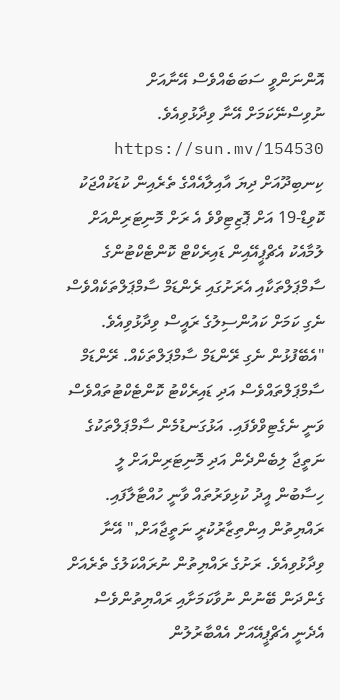އޮންނަންވީ ސަބަބެއްވެސް އޭނާއަށް ނުވިސްނޭކަމަށް އޭނާ ވިދާޅުވިއެވެ. https://sun.mv/154530 ކިނބިދޫއަށް ދިޔަ އާއިލާއެއްގެ ތެރެއިން ކުޑަކުއްޖަކު ކޮވިޑް-19 އަށް ޕޮޒިޓިވްވެ އެ ރަށް މޮނިޓަރިންއަށް ލުމާއެކު އެޗްޕީއޭއިން ޑައިރެކްޓް ކޮންޓެކްޓުންގެ ސާމްޕަލްތަކާއި އެރަށުގައި ރެންޑަމް ސާމްޕަލްތަކެއްވެސް ނެގި ކަމަށް ކައުންސިލުގެ ރައީސް ވިދާޅުވިއެވެ. "އެބޭފުޅުން ނެގި ރޭންޑަމް ސާމްޕަލްތަކެއް. ރޭންޑަމް ސާމްޕަލްތައްވެސް އަދި ޑައިރެކްޓު ކޮންޓެކްޓުތައްވެސް ވަނީ ނެގެޓިވްވެފައި. އަޅުގަނޑުމެން ސާމްޕަލްތަކުގެ ނަތީޖާ ލިބެންދެން އަދި މޮނިޓަރިންއަށް ލީ ހިސާބުން އީދު ކުޅިވަރުތައް ވާނީ ހުއްޓާލާފައި. ރައްޔިތުން އިންތިޒާރުކުރީ ނަތީޖާއަށް," އޭނާ ވިދާޅުވިއެވެ. ރަށުގެ ރައްޔިތުން ނުރައްކަލުގެ ތެރެއަށް ގެންދަން ބޭނުން ނުވާކަމަށާއި ރައްޔިތުންވެސް އެދެނީ އެޗްޕީއޭއަށް އެއްބާރުލުން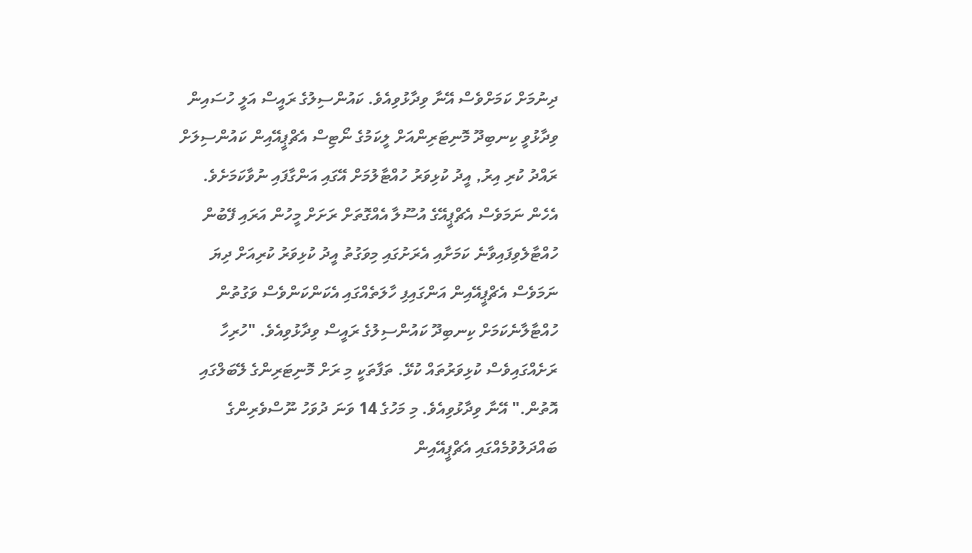ދިނުމަށް ކަމަށްވެސް އޭނާ ވިދާޅުވިއެވެ. ކައުންސިލުގެ ރައީސް އަލީ ހުސައިން ވިދާޅުވީ ކިނބިދޫ މޮނިޓަރިންއަށް ލީކަމުގެ ނޯޓިސް އެޗްޕީއޭއިން ކައުންސިލަށް ރައްދު ކުރި އިރު, އީދު ކުޅިވަރު ހުއްޓާލުމަށް އޭގައި އަންގާފައި ނުވާކަމަށެވެ. އެހެން ނަމަވެސް އެޗްޕީއޭގެ އުސޫލާ އެއްގޮތަށް ރަށަށް މީހުން އަރައި ފޭބުން ހުއްޓާލެވިފައިވާނެ ކަމަށާއި އެރަށުގައި މިވަގުތު އީދު ކުޅިވަރު ކުރިއަށް ދިޔަ ނަމަވެސް އެޗްޕީއޭއިން އަންގައިފި ހާލަތެއްގައި އެކަންކަންވެސް ވަގުތުން ހުއްޓާލާނެކަމަށް ކިނބިދޫ ކައުންސިލުގެ ރައީސް ވިދާޅުވިއެވެ. "ހުރިހާ ރަށެއްގައިވެސް ކުޅިވަރުތައް ކުޅޭ. ތަފާތަކީ މި ރަށް މޮނިޓަރިންގެ ލޭބަލްގައި އޮތުން." އޭނާ ވިދާޅުވިއެވެ. މި މަހުގެ 14 ވަނަ ދުވަހު ނޫސްވެރިންގެ ބައްދަލުވުމެއްގައި އެޗްޕީއޭއިން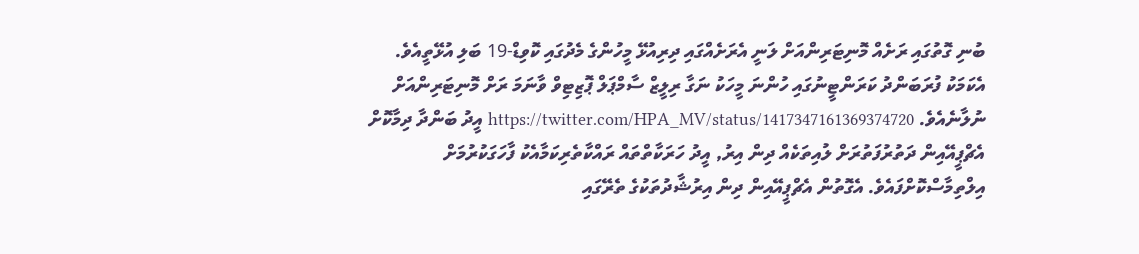ބުނި ގޮތުގައި ރަށެއް މޮނިޓަރިންއަށް ލަނީ އެރަށެއްގައި ދިރިއުޅޭ މީހުންގެ މެދުގައި ކޮވިޑް-19 ބަލި އުޅޭތީއެވެ. އެކަމަކު ފުރަބަންދު ކަރަންޓީނުގައި ހުންނަ މީހަކު ނަގާ ރިލީޒް ސާމްޕަލް ޕޮޒިޓިވް ވާނަމަ ރަށް މޮނިޓަރިންއަށް ނުލާނެއެވެ. https://twitter.com/HPA_MV/status/1417347161369374720 އީދު ބަންދާ ދިމާކޮށް އެޗްޕީއޭއިން ދަތުރުފަތުރަށް ލުއިތަކެއް ދިން އިރު, އީދު ހަރަކާތްތައް ރައްކާތެރިކަމާއެކު ފާހަގަކުރުމަށް އިލްތިމާސްކޮށްފައެވެ. އެގޮތުން އެޗްޕީއޭއިން ދިން އިރުޝާދުތަކުގެ ތެރޭގައި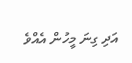އަދި ގިނަ މީހުން އެއްވެ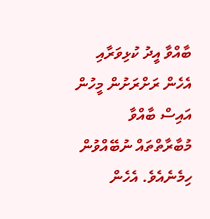ބާއްވާ އީދު ކުޅިވަރާއި އެހެން ރަށްރަށުން މީހުން އައިސް ބާއްވާ މުބާރާތްތައް ނުބޭއްވުން ހިމެނެއެވެ. އެހެން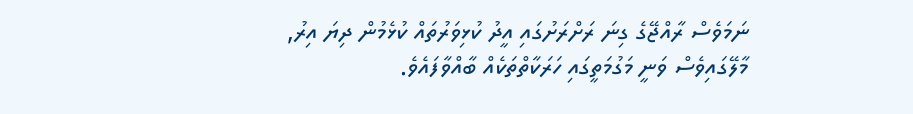ނަމަވެސް ރާއްޖޭގެ ގިނަ ރަށްރަށުގައި އީދު ކުޅިވަރުތައް ކުޅެމުން ދިޔަ އިރު, މާލޭގައިވެސް ވަނީ މަގުމަތީގައި ހަރަކާތްތަކެއް ބާއްވާފައެވެ.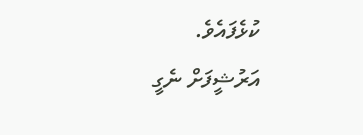ކުޅެފައެވެ.
އަރުޝީފަށް ނެގީ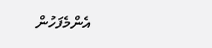އެންމެފަހުން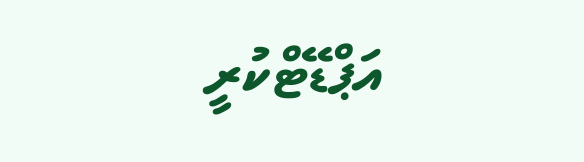އަޕްޑޭޓްކުރީ